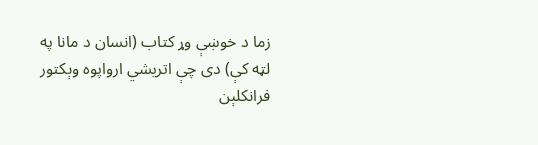زما د خوښې وړ کتاب (انسان د مانا په لټه کې) دی چې اتریشي ارواپوه وېکتور فرانکلېن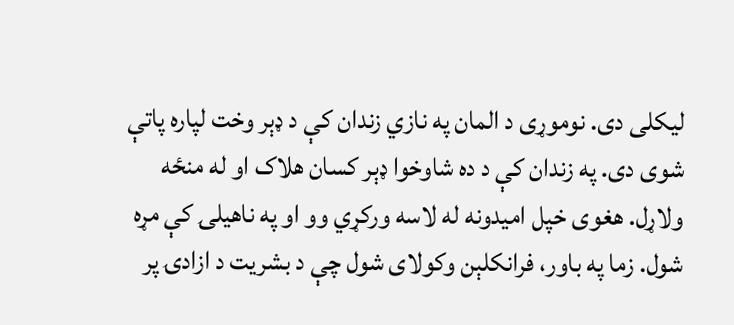لیکلی دی. نوموړی د المان په نازي زندان کې د ډېر وخت لپاره پاتې شوی دی. په زندان کې د ده شاوخوا ډېر کسان هلاک او له منځه ولاړل. هغوی خپل امیدونه له لاسه ورکړي وو او په ناهیلۍ کې مړه شول. زما په باور، فرانکلېن وکولای شول چې د بشریت د ازادۍ پر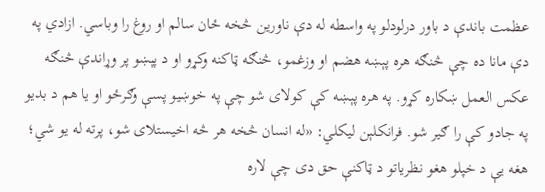عظمت باندې د باور درلودلو په واسطه له دې ناورین څخه ځان سالم او روغ را وباسي. ازادي په دې مانا ده چې څنګه هره پېښه هضم او وزغمو، څنګه ټاکنه وکړو او د پېښو پر وړاندې څنګه عکس العمل ښکاره کړو. په هره پېښه کې کولای شو چې په خوښیو پسې وګرځو او یا هم د بدیو په جادو کې را ګیر شو. فرانکلېن لیکلي: «له انسان څخه هر څه اخیستلای شو، پرته له یو شي؛ هغه یې د خپلو هغو نظریاتو د ټاکنې حق دی چې لاره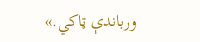ورباندې ټاکي.»